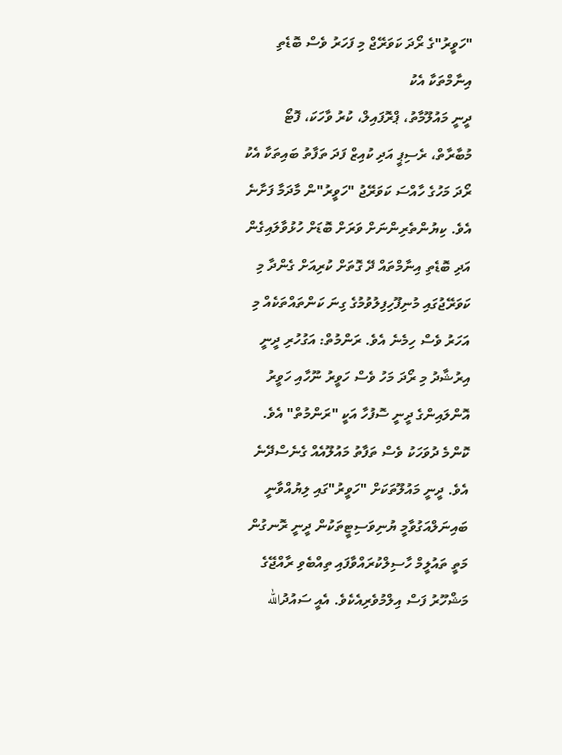"ހަވީރު"ގެ ރޯދަ ކަވަރޭޖް މި ފަހަރު ވެސް ބޮޑެތި އިނާމްތަކާ އެކު
ދީނީ މައުލޫމާތު، ޕްރޮފައިލް، ކުރު ވާހަކަ، ފޮޓޯ މުބާރާތް، ރެސިޕީ އަދި ކުއިޒް ފަދަ ތަފާތު ބައިތަކާ އެކު ރޯދަ މަހުގެ ހާއްސަ ކަވަރޭޖު "ހަވީރު"ން މާދަމާ ފަށާނެ އެވެ. ކިޔުންތެރިންނަށް ވަރަށް ބޮޑަށް ހުޅުވާލައިގެން އަދި ބޮޑެތި އިނާމްތައް ދޭ ގޮތަށް ކުރިއަށް ގެންދާ މި ކަވަރޭޖުގައި މުނިފޫހިފިލުވުމުގެ ގިނަ ކަންތައްތަކެއް މި އަހަރު ވެސް ހިމެނެ އެވެ. ރަންމުތް: އަގުހުރި ދީނީ އިރުޝާދު މި ރޯދަ މަހު ވެސް ހަވީރު ނޫހާއި ހަވީރު އޮންލައިންގެ ދީނީ ސޮފުހާ އަކީ "ރަންމުތް" އެވެ. ކޮންމެ ދުވަހަކު ވެސް ތަފާތު މައުލޫއެއް ގެނެސްދޭނެ އެވެ. ދީނީ މައުލޫތަކަށް "ހަވީރު"ގައި ލިޔުއްވާނީ ބައިނަލްއަގުވާމީ ޔުނިވަސިޓީތަކުން ދީނީ ރޮނގުން މަތީ ތައުލީމް ހާސިލްކުރައްވާފައި ތިއްބެވި ރާއްޖޭގެ މަޝްހޫރު ފަސް އިލްމުވެރިއެކެވެ. އެއީ ސައުދުالله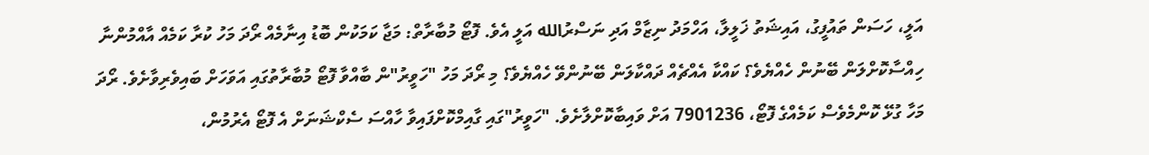އަލީ، ހަސަން ތައުފީގު، އައިޝަތު ޚަލީލާ، އަހްމަދު ނިޒާމް އަދި ނަސްރުالله އަލީ އެވެ. ފޮޓޯ މުބާރާތް: މަޖާ ކަމަކުން ބޮޑު އިނާމެއް ރޯދަ މަހު ކުރާ ކަމެއް އާއްމުންނާ ހިއްސާކޮށްލަން ބޭނުން ހެއްޔެވެ؟ ކައްކާ އެއްޗެއް ދައްކާލަން ބޭނުންވޭ ހެއްޔެވެ؟ މި ރޯދަ މަހު "ހަވީރު"ން ބާއްވާ ފޮޓޯ މުބާރާތުގައި އަވަހަށް ބައިވެރިވާށެވެ. ރޯދަ މަހާ ގުޅޭ ކޮންމެވެސް ކަމެއްގެ ފޮޓޯ، 7901236 އަށް ވައިބާކޮށްލާށެވެ. "ހަވީރު"ގައި ގާއިމްކޮށްފައިވާ ހާއްސަ ސެކްޝަނަށް އެ ފޮޓޯ އެރުމުން،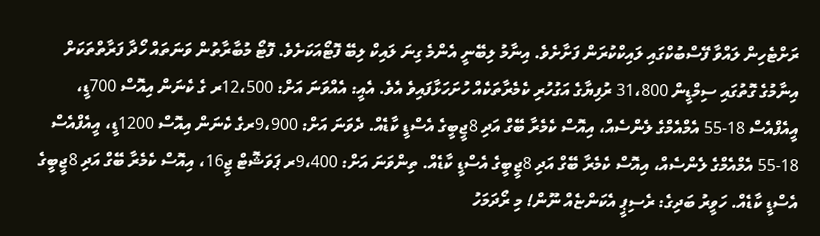ރަށްޓެހިން ލައްވާ ފޭސްބުކްގައި ލައިކްކުރަން ފަށާށެވެ. އިނާމު ލިބޭނީ އެންމެ ގިނަ ލައިކް ލިބޭ ފޮޓޯއަކަށެވެ. ފޮޓޯ މުބާރާތުން ވަނަތައް ހޯދާ ފަރާތްތަކަށް އިނާމުގެ ގޮތުގައި ސިމްޑީން 31،800 ރުފިޔާގެ އަގުހުރި ކެމެރާތަކެއް ހުށަހަޅާފައިވެ އެވެ. އެއީ: އެއްވަނަ އަށް: 12،500ރ ގެ ކެނަން އިއޮސް 700ޑީ، އީއެފްއެސް 18-55 އެމްއެމްގެ ލެންސެއް، އިއޮސް ކެމެރާ ބޭގް އަދި 8ޖީބީގެ އެސްޑީ ކާޑެއް. ދެވަނަ އަށް: 9،900ރގެ ކެނަން އިއޮސް 1200ޑީ، އީއެފްއެސް 18-55 އެމްއެމްގެ ލެންސެއް، އިއޮސް ކެމެރާ ބޭގް އަދި 8ޖީބީގެ އެސްޑީ ކާޑެއް. ތިންވަނަ އަށް: 9،400ރ ޕަވަޝޮޓް ޖީ16، އިއޮސް ކެމެރާ ބޭގް އަދި 8ޖީބީގެ އެސްޑީ ކާޑެއް. ހަވީރު ބަދިގެ: ރެސިޕީ އެކަންޏެއް ނޫން! މި ރޯދަމަހު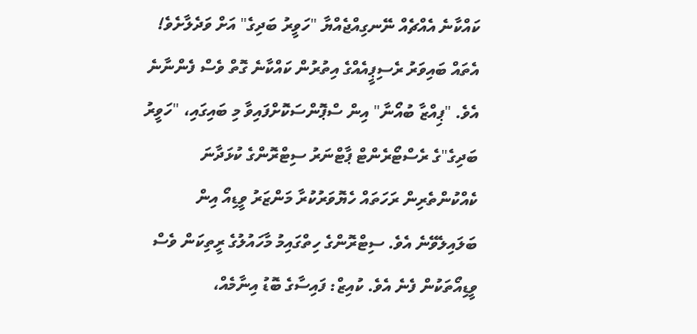ކައްކާނެ އެއްޗެއް ނޭނގިއްޖެއްޔާ "ހަވީރު ބަދިގެ" އަށް ވަދެލާށެވެ! އެތައް ބައިވަރު ރެސިޕީއެއްގެ އިތުރުން ކައްކާނެ ގޮތް ވެސް ފެންނާނެ އެވެ. "ޕިއްޒާ ބުއޯނާ" އިން ސްޕޮންސަކޮށްފައިވާ މި ބައިގައި، "ހަވީރު ބަދިގެ"ގެ ރެސްޓޯރެންޓް ޕާޓްނަރު ސިޓްރޮންގެ ކުޅަދާނަ ކެއްކުންތެރިން ރަހަތައް ހެޔޮވަރުކުރާ މަންޒަރު ވީޑިއޯ އިން ބަލައިލެވޭނެ އެވެ. ސިޓްރޮންގެ ހިތްގައިމު މާހައުލުގެ ރީތިކަން ވެސް ވީޑިއޯތަކުން ފެނެ އެވެ. ކުއިޒް: ފައިސާގެ ބޮޑު އިނާމެއް،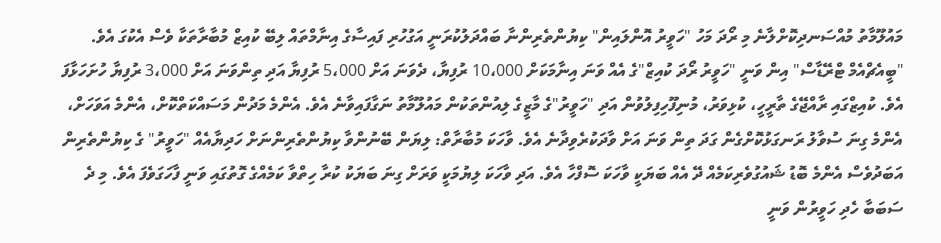މައުލޫމާތު މުއްސަނދިކޮށްލާނެ މި ރޯދަ މަހު "ހަވީރު އޮންލައިން" ކިޔުންތެރިންނާ ބައްދަލުކުރަނީ އަގުހުރި ފައިސާގެ އިނާމްތައް ލިބޭ ކުއިޒް މުބާރާތަކާ ވެސް އެކުގަ އެވެ. "ބީއެޗްއެމް ޓްރޭޑާސް" އިން ވަނީ "ހަވީރު ރޯދަ ކުއިޒް"ގެ އެއް ވަނަ އިނާމަކަށް 10،000 ރުފިޔާ، ދެވަނަ އަށް 5،000 ރުފިޔާ އަދި ތިންވަނަ އަށް 3،000 ރުފިޔާ ހުށަހަޅާފަ އެވެ. ކުއިޒްގައި ރާއްޖޭގެ ތާރީހީ، ކުޅިވަރު، މުނިފޫހިފިލުވުން އަދި "ހަވީރު"ގެ މާޒީގެ ލިއުންތަކުން މައުލޫމާތު ނަގާފައިވާނެ އެވެ. އެންމެ މަދުން މަސައްކަތްކޮށް، އެންމެ އަވަހަށް، އެންމެ ގިނަ ސުވާލު ރަނގަޅުކޮށްގެން ގަދަ ތިން ވަނަ އަށް ވާދަކުރެވިދާނެ އެވެ. ވާހަކަ މުބާރާތް: ލިޔަން ބޭނުންވާ ކިޔުންތެރިންނަށް ހަދިޔާއެއް "ހަވީރު" ގެ ކިޔުންތެރިން އަބަދުވެސް އެންމެ ބޮޑު ޝައުގުވެރިކަމެއް ދޭ އެއް ބަޔަކީ ވާހަކަ ސޮފްހާ އެވެ. އަދި ވާހަކަ ލިޔުމަކީ ވަރަށް ގިނަ ބަޔަކު ކުރާ ހިތްވާ ކަމެއްގެ ގޮތުގައި ވަނީ ފާހަގަވެފަ އެވެ. މި ދެ ސަބަބާ ހެދި ހަވީރުން ވަނީ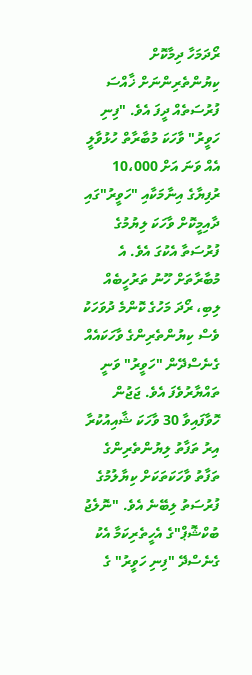ރޯދަމަހާ ދިމާކޮށް ކިޔުންތެރިންނަށް ޚާއްސަ ފުރުސަތެއް ދީފަ އެވެ. "ފިނި ހަވީރު" ވާހަކަ މުބާރާތް ހުޅުވާލީ އެއް ވަނަ އަށް 10،000 ރުފިޔާގެ އިނާމަކާއި "ހަވީރު"ގައި ދާއިމީކޮށް ވާހަކަ ލިޔުމުގެ ފުރުސަތާ އެކުގަ އެވެ. އެ މުބާރާތަށް ހޫނު ތަރުހީބެއް ލިބި، ރޯދަ މަހުގެ ކޮންމެ ދުވަހަކު ވެސް ކިޔުންތެރިންގެ ވާހަކައެއް ގެނެސްދޭން "ހަވީރު" ވަނީ ތައްޔާރުވެފަ އެވެ. ޖަޖުން ހޮވާފައިވާ 30 ވާހަކަ ޝާއިއުކުރާ އިރު ތަފާތު ލިޔުންތެރިންގެ ތަފާތު ވާހަކަތަކަށް ކިޔާލުމުގެ ފުރުސަތު ލިބޭނެ އެވެ. "ނޮލެޖު ބުކްޝޮޕް"ގެ އެހީތެރިކަމާ އެކު ގެނެސްދޭ "ފިނި ހަވީރު" ގެ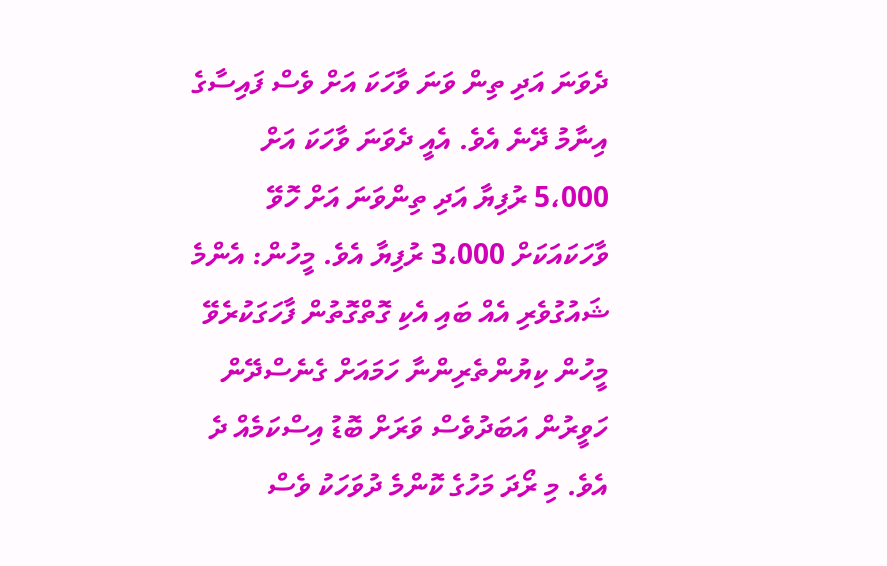ދެވަނަ އަދި ތިން ވަނަ ވާހަކަ އަށް ވެސް ފައިސާގެ އިނާމު ދޭނެ އެވެ. އެއީ ދެވަނަ ވާހަކަ އަށް 5،000 ރުފިޔާ އަދި ތިންވަނަ އަށް ހޮވޭ ވާހަކައަކަށް 3،000 ރުފިޔާ އެވެ. މީހުން: އެންމެ ޝައުގުވެރި އެއް ބައި އެކި ގޮތްގޮތުން ފާހަގަކުރެވޭ މީހުން ކިޔުންތެރިންނާ ހަމައަށް ގެނެސްދޭން ހަވީރުން އަބަދުވެސް ވަރަށް ބޮޑު އިސްކަމެއް ދެ އެވެ. މި ރޯދަ މަހުގެ ކޮންމެ ދުވަހަކު ވެސް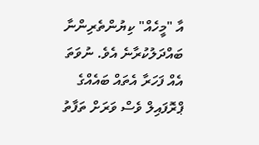އާ "މީހެއް" ކިޔުންތެރިންނާ ބައްދަލުކުރާނެ އެވެ. ނުވަތަ އެއް ފަހަރާ އެތައް ބައެއްގެ ޕްރޮފައިލް ވެސް ވަރަށް ތަފާތު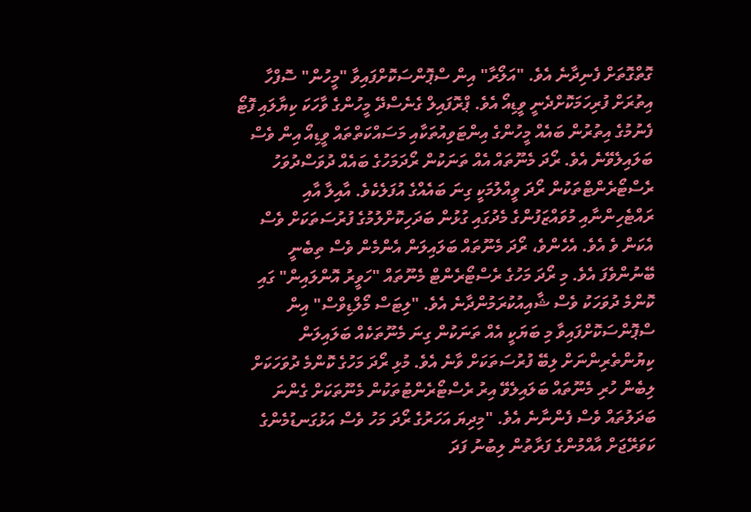ގޮތްގޮތަށް ފެނިދާނެ އެވެ. "އަލޯރާ" އިން ސްޕޮންސަކޮށްފައިވާ "މީހުން" ސޮފްހާ އިތުރަށް ފުރިހަމަކޮށްދެނީ ވީޑިއޯ އެވެ. ޕްރޮފައިލް ގެނެސްދޭ މީހުންގެ ވާހަކަ ކިޔާލައި ފޮޓޯ ފެނުމުގެ އިތުރުން ބައެއް މީހުންގެ އިންޓަވިއުތަކާއި މަސައްކަތްތައް ވީޑިއޯ އިން ވެސް ބަލައިލެވޭނެ އެވެ. ރޯދަ މެނޫތައް އެއް ތަނަކުން ރޯދަމަހުގެ ބައެއް ދުވަސްދުވަހު ރެސްޓޯރެންޓްތަކުން ރޯދަ ވީއްލުމަކީ ގިނަ ބައެއްގެ އުފަލެކެވެ. އާއިލާ އާއި ރައްޓެހިންނާއި މުވައްޒަފުންގެ މެދުގައި ގުޅުން ބަދަހިކޮށްލުމުގެ ފުރުސަތަކަށް ވެސް އެކަން ވެ އެވެ. އެހެންވެ، ރޯދަ މެނޫތައް ބަލައިލަން އެންމެން ވެސް ތިބެނީ ބޭނުންވެފަ އެވެ. މި ރޯދަ މަހުގެ ރެސްޓޯރެންޓް މެނޫތައް "ހަވީރު އޮންލައިން" ގައި ކޮންމެ ދުވަހަކު ވެސް ޝާއިއުކުރަމުންދާނެ އެވެ. "ލިޓަސް މޯލްޑިވްސް" އިން ސްޕޮންސަކޮށްފައިވާ މި ބަޔަކީ އެއް ތަނަކުން ގިނަ މެނޫތަކެއް ބަލައިލަން ކިޔުންތެރިންނަށް ލިބޭ ފުރުސަތަކަށް ވާނެ އެވެ. މުޅި ރޯދަ މަހުގެ ކޮންމެ ދުވަހަކަށް ލިބެން ހުރި މެނޫތައް ބަލައިލެވޭ އިރު ރެސްޓޯރެންޓުތަކުން މެނޫތަކަށް ގެންނަ ބަދަލުތައް ވެސް ފެންނާނެ އެވެ. "މިދިޔަ އަހަރުގެ ރޯދަ މަހު ވެސް އަޅުގަނޑުމެންގެ ކަވަރޭޖަށް އާއްމުންގެ ފަރާތުން ލިބުނު ފަދަ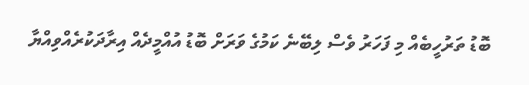ބޮޑު ތަރުހީބެއް މި ފަހަރު ވެސް ލިބޭނެ ކަމުގެ ވަރަށް ބޮޑު އުއްމީދެއް އިރާދަކުރެއްވިއްޔާ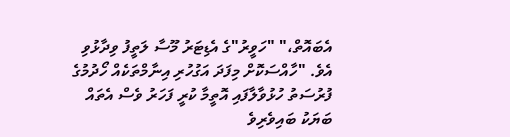އެބައޮތް،" "ހަވީރު"ގެ އެޑިޓަރު މޫސާ ލަތީފު ވިދާޅުވި އެވެ. "ހާއްސަކޮށް މިފަދަ އަގުހުރި އިނާމްތަކެއް ހޯދުމުގެ ފުރުސަތު ހުޅުވާލާފައި އޮތީމާ ކުރީ ފަހަރު ވެސް އެތައް ބަޔަކު ބައިވެރިވެ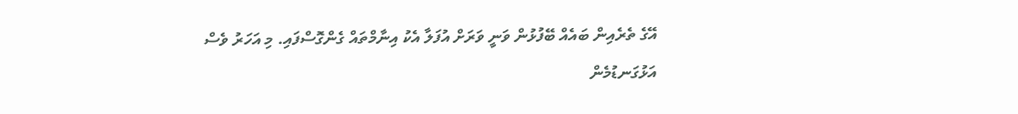އޭގެ ތެރެއިން ބައެއް ބޭފުޅުން ވަނީ ވަރަށް އުފަލާ އެކު އިނާމްތައް ގެންގޮސްފައި. މި އަހަރު ވެސް އަޅުގަނޑުމެން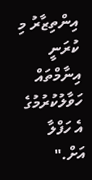އިންތިޒާރު މި ކުރަނީ އިނާމްތައް ހަވާލުކުރުމުގެ އެ ހަފްލާ އަށް."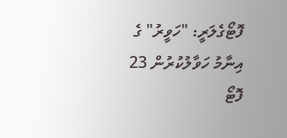ފޮޓޯގެލަރީ: "ހަވީރު" ގެ އިނާމު ހަވާލުކުރުން 23 ފޮޓޯ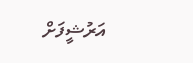އަރުޝީފަށް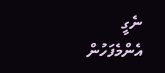ނެގީ
އެންމެފަހުން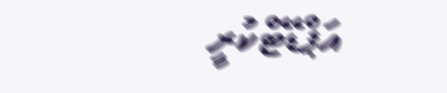އަޕްޑޭޓްކުރީ